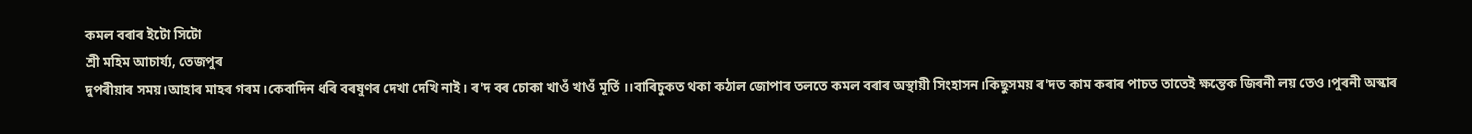কমল বৰাৰ ইটো সিটো
শ্ৰী মহিম আচাৰ্য্য, তেজপুৰ
দুপৰীয়াৰ সময়।আহাৰ মাহৰ গৰম।কেবাদিন ধৰি বৰষুণৰ দেখা দেখি নাই। ৰ'দ বৰ চোকা খাওঁ খাওঁ মূৰ্তি ।।বাৰিচুকত থকা কঠাল জোপাৰ তলতে কমল বৰাৰ অস্থায়ী সিংহাসন।কিছুসময় ৰ'দত কাম কৰাৰ পাচত তাতেই ক্ষন্তেক জিৰনী লয় তেও।পুৰনী অস্কাৰ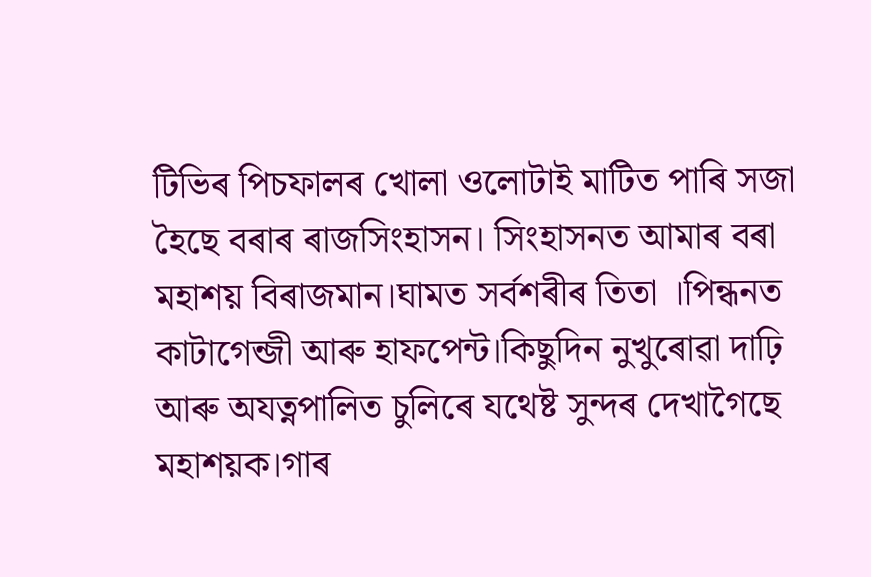টিভিৰ পিচফালৰ খোলা ওলোটাই মাটিত পাৰি সজা হৈছে বৰাৰ ৰাজসিংহাসন। সিংহাসনত আমাৰ বৰা মহাশয় বিৰাজমান।ঘামত সৰ্বশৰীৰ তিতা ।পিন্ধনত কাটাগেন্জী আৰু হাফপেন্ট।কিছুদিন নুখুৰোৱা দাঢ়ি আৰু অযত্নপালিত চুলিৰে যথেষ্ট সুন্দৰ দেখাগৈছে মহাশয়ক।গাৰ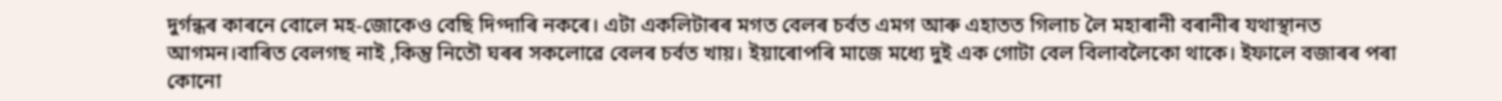দুৰ্গন্ধৰ কাৰনে বোলে মহ-জোকেও বেছি দিগ্দাৰি নকৰে। এটা একলিটাৰৰ মগত বেলৰ চৰ্বত এমগ আৰু এহাতত গিলাচ লৈ মহাৰানী বৰানীৰ যথাস্থানত আগমন।বাৰিত বেলগছ নাই ,কিন্তু নিতৌ ঘৰৰ সকলোৱে বেলৰ চৰ্বত খায়। ইয়াৰোপৰি মাজে মধ্যে দুই এক গোটা বেল বিলাবলৈকো থাকে। ইফালে বজাৰৰ পৰা কোনো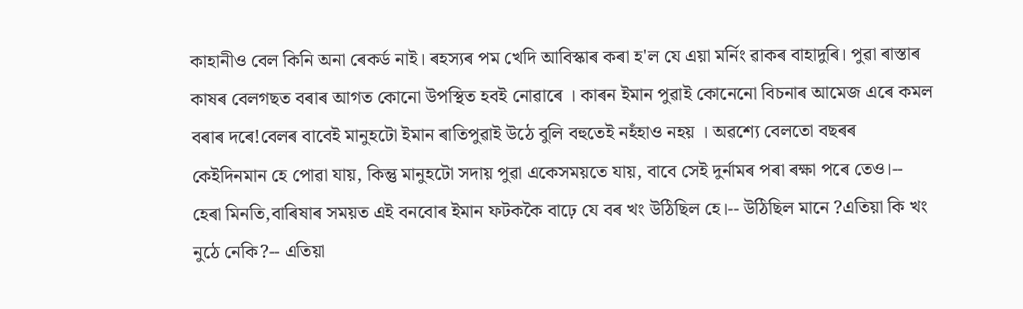কাহানীও বেল কিনি অনা ৰেকৰ্ড নাই। ৰহস্যৰ পম খেদি আবিস্কাৰ কৰা হ'ল যে এয়া মৰ্নিং ৱাকৰ বাহাদুৰি। পুৱা ৰাস্তাৰ কাষৰ বেলগছত বৰাৰ আগত কোনো উপস্থিত হবই নোৱাৰে । কাৰন ইমান পুৱাই কোনেনো বিচনাৰ আমেজ এৰে কমল বৰাৰ দৰে!বেলৰ বাবেই মানুহটো ইমান ৰাতিপুৱাই উঠে বুলি বহুতেই নহঁহাও নহয় । অৱশ্যে বেলতো বছৰৰ কেইদিনমান হে পোৱা যায়, কিন্তু মানুহটো সদায় পুৱা একেসময়তে যায়, বাবে সেই দুৰ্নামৰ পৰা ৰক্ষা পৰে তেও।-- হেৰা মিনতি,বাৰিষাৰ সময়ত এই বনবোৰ ইমান ফটককৈ বাঢ়ে যে বৰ খং উঠিছিল হে।-- উঠিছিল মানে ?এতিয়া কি খং নুঠে নেকি?-- এতিয়া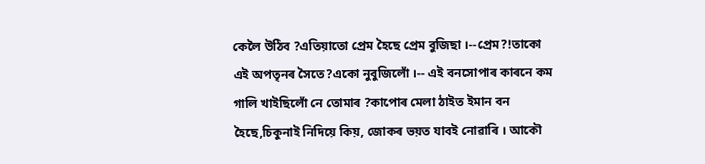কেলৈ উঠিব ?এতিয়াতো প্ৰেম হৈছে প্ৰেম বুজিছা ।--প্ৰেম?!তাকো এই অপতৃনৰ সৈতে?একো নুবুজিলোঁ ।-- এই বনসোপাৰ কাৰনে কম গালি খাইছিলোঁ নে তোমাৰ ?কাপোৰ মেলা ঠাইত ইমান বন হৈছে,চিকুনাই নিদিয়ে কিয়, জোকৰ ভয়ত যাবই নোৱাৰি । আকৌ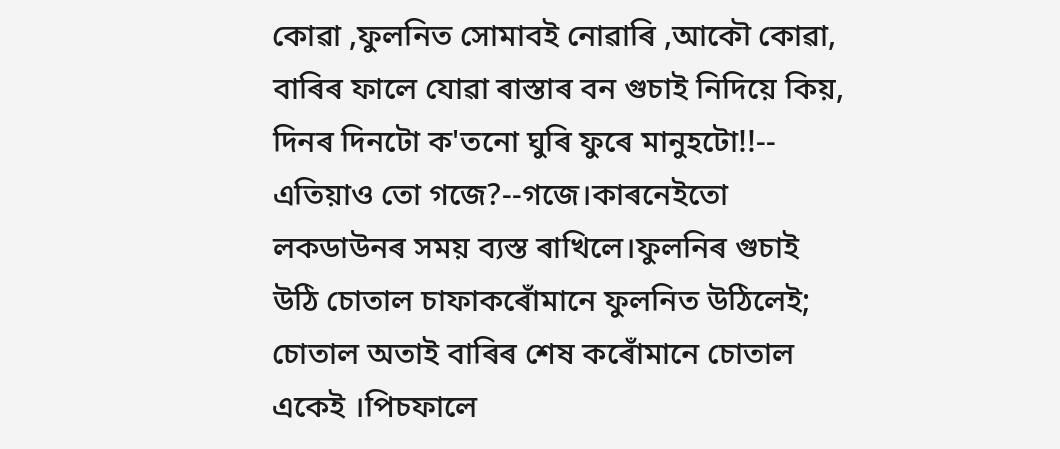কোৱা ,ফুলনিত সোমাবই নোৱাৰি ,আকৌ কোৱা, বাৰিৰ ফালে যোৱা ৰাস্তাৰ বন গুচাই নিদিয়ে কিয়, দিনৰ দিনটো ক'তনো ঘুৰি ফুৰে মানুহটো!!-- এতিয়াও তো গজে?--গজে।কাৰনেইতো লকডাউনৰ সময় ব্যস্ত ৰাখিলে।ফুলনিৰ গুচাই উঠি চোতাল চাফাকৰোঁমানে ফুলনিত উঠিলেই; চোতাল অতাই বাৰিৰ শেষ কৰোঁমানে চোতাল একেই ।পিচফালে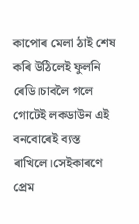কাপোৰ মেলা ঠাই শেষ কৰি উঠিলেই ফুলনি ৰেডি।চাবলৈ গলে গোটেই লকডাউন এই বনবোৰেই ব্যস্ত ৰাখিলে।সেইকাৰণে প্ৰেম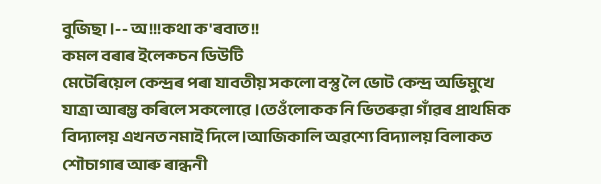বুজিছা ।-- অ!!!কথা ক'ৰবাত!!
কমল বৰাৰ ইলেক্চন ডিউটি
মেটেৰিয়েল কেন্দ্ৰৰ পৰা যাবতীয় সকলো বস্তু লৈ ভোট কেন্দ্ৰ অভিমুখে যাত্ৰা আৰম্ভ কৰিলে সকলোৱে ।তেওঁলোকক নি ভিতৰুৱা গাঁৱৰ প্ৰাথমিক বিদ্যালয় এখনত নমাই দিলে।আজিকালি অৱশ্যে বিদ্যালয় বিলাকত শৌচাগাৰ আৰু ৰান্ধনী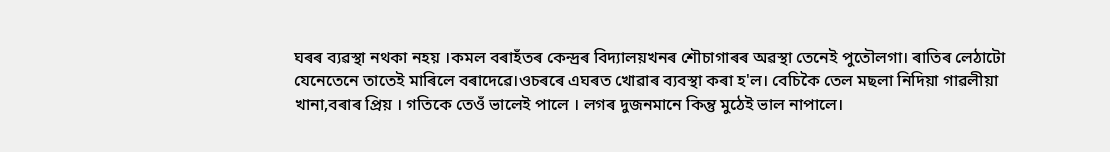ঘৰৰ ব্যৱস্থা নথকা নহয় ।কমল বৰাহঁতৰ কেন্দ্ৰৰ বিদ্যালয়খনৰ শৌচাগাৰৰ অৱস্থা তেনেই পুতৌলগা। ৰাতিৰ লেঠাটো যেনেতেনে তাতেই মাৰিলে বৰাদেৱে।ওচৰৰে এঘৰত খোৱাৰ ব্যবস্থা কৰা হ'ল। বেচিকৈ তেল মছলা নিদিয়া গাৱলীয়া খানা,বৰাৰ প্ৰিয় । গতিকে তেওঁ ভালেই পালে । লগৰ দুজনমানে কিন্তু মুঠেই ভাল নাপালে।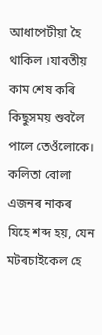আধাপেটীয়া হৈ থাকিল ।যাবতীয় কাম শেষ কৰি কিছুসময় শুবলৈ পালে তেওঁলোকে। কলিতা বোলা এজনৰ নাকৰ যিহে শব্দ হয়, যেন মটৰচাইকেল হে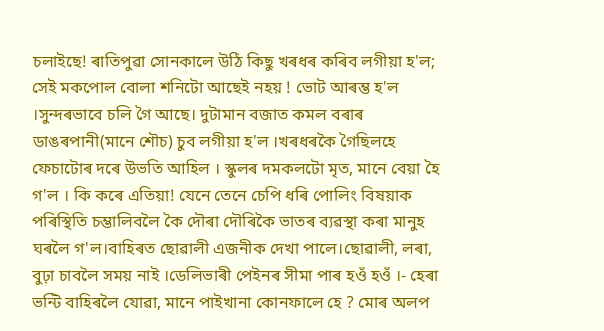চলাইছে! ৰাতিপুৱা সোনকালে উঠি কিছু খৰধৰ কৰিব লগীয়া হ'ল; সেই মকপোল বোলা শনিটো আছেই নহয় ! ভোট আৰম্ভ হ'ল ।সুন্দৰভাবে চলি গৈ আছে। দুটামান বজাত কমল বৰাৰ ডাঙৰপানী(মানে শৌচ) চুব লগীয়া হ'ল ।খৰধৰকৈ গৈছিলহে ফেচাটোৰ দৰে উভতি আহিল । স্কুলৰ দমকলটো মৃত, মানে বেয়া হৈ গ'ল । কি কৰে এতিয়া! যেনে তেনে চেপি ধৰি পোলিং বিষয়াক পৰিস্থিতি চম্ভালিবলৈ কৈ দৌৰা দৌৰিকৈ ভাতৰ ব্যৱস্থা কৰা মানুহ ঘৰলৈ গ'ল।বাহিৰত ছোৱালী এজনীক দেখা পালে।ছোৱালী, লৰা, বুঢ়া চাবলৈ সময় নাই ।ডেলিভাৰী পেইনৰ সীমা পাৰ হওঁ হওঁ ।- হেৰা ভন্টি বাহিৰলৈ যোৱা, মানে পাইখানা কোনফালে হে ? মোৰ অলপ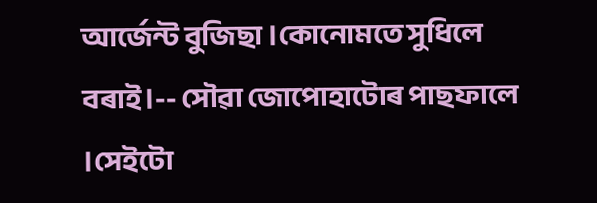আৰ্জেন্ট বুজিছা ।কোনোমতে সুধিলে বৰাই।-- সৌৱা জোপোহাটোৰ পাছফালে ।সেইটো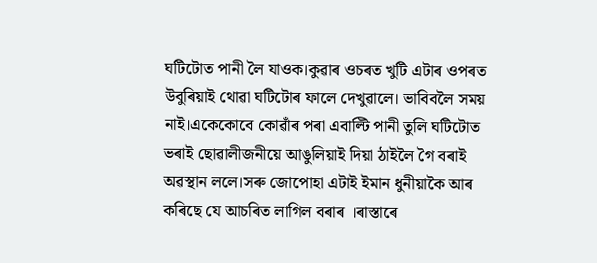ঘটিটোত পানী লৈ যাওক।কুৱাৰ ওচৰত খুটি এটাৰ ওপৰত উবুৰিয়াই থোৱা ঘটিটোৰ ফালে দেখুৱালে। ভাবিবলৈ সময় নাই।একেকোবে কোৱাঁৰ পৰা এবাল্টি পানী তুলি ঘটিটোত ভৰাই ছোৱালীজনীয়ে আঙুলিয়াই দিয়া ঠাইলৈ গৈ বৰাই অৱস্থান ললে।সৰু জোপোহা এটাই ইমান ধুনীয়াকৈ আৰ কৰিছে যে আচৰিত লাগিল বৰাৰ ।ৰাস্তাৰে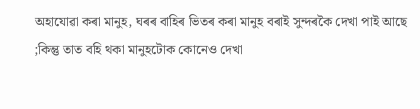অহাযোৱা কৰা মানুহ, ঘৰৰ বাহিৰ ভিতৰ কৰা মানুহ বৰাই সুন্দৰকৈ দেখা পাই আছে ;কিন্তু তাত বহি থকা মানুহটোক কোনেও দেখা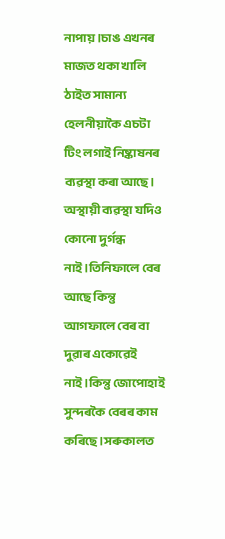নাপায় ।চাঙ এখনৰ মাজত থকা খালি ঠাইত সামান্য হেলনীয়াকৈ এচটা টিং লগাই নিষ্কাষনৰ ব্যৱস্থা কৰা আছে। অস্থায়ী ব্যৱস্থা যদিও কোনো দুৰ্গন্ধ নাই।তিনিফালে বেৰ আছে কিন্তু আগফালে বেৰ বা দুৱাৰ একোৱেই নাই।কিন্তু জোপোহাই সুন্দৰকৈ বেৰৰ কাম কৰিছে ।সৰুকালত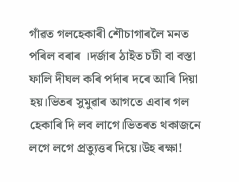গাঁৱত গলহেকাৰী শৌচাগাৰলৈ মনত পৰিল বৰাৰ ।দৰ্জাৰ ঠাইত চটী বা বস্তা ফালি দীঘল কৰি পৰ্দাৰ দৰে আৰি দিয়া হয়।ভিতৰ সুমুৱাৰ আগতে এবাৰ গল হেকাৰি দি লব লাগে।ভিতৰত থকাজনে লগে লগে প্ৰত্যুত্তৰ দিয়ে।উহ ৰক্ষা!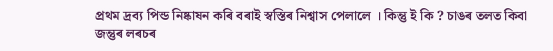প্ৰথম দ্ৰব্য পিন্ড নিষ্কাষন কৰি বৰাই স্বস্তিৰ নিশ্বাস পেলালে । কিন্তু ই কি ? চাঙৰ তলত কিবা জন্তুৰ লৰচৰ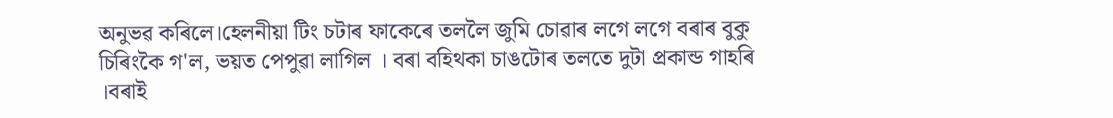অনুভৱ কৰিলে।হেলনীয়া টিং চটাৰ ফাকেৰে তললৈ জুমি চোৱাৰ লগে লগে বৰাৰ বুকু চিৰিংকৈ গ'ল, ভয়ত পেপুৱা লাগিল । বৰা বহিথকা চাঙটোৰ তলতে দুটা প্ৰকান্ড গাহৰি ।বৰাই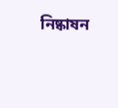নিষ্কাষন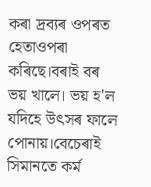কৰা দ্ৰব্যৰ ওপৰত হেতাওপৰা কৰিছে।বৰাই বৰ ভয় খালে। ভয় হ'ল যদিহে উৎসৰ ফালে পোনায়।বেচেৰাই সিমানতে কৰ্ম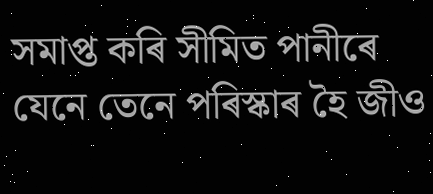সমাপ্ত কৰি সীমিত পানীৰে যেনে তেনে পৰিস্কাৰ হৈ জীও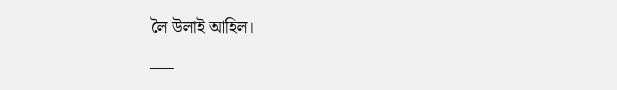লৈ উলাই আহিল।
___